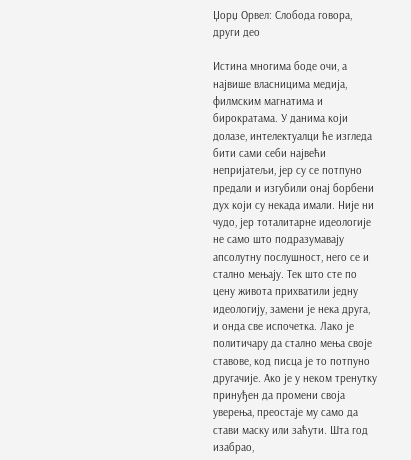Џорџ Орвел: Слобода говора, други део

Истина многима боде очи, а највише власницима медија, филмским магнатима и бирократама. У данима који долазе, интелектуалци ће изгледа бити сами себи највећи непријатељи, јер су се потпуно предали и изгубили онај борбени дух који су некада имали. Није ни чудо, јер тоталитарне идеологије не само што подразумавају апсолутну послушност, него се и стално мењају. Тек што сте по цену живота прихватили једну идеологију, замени је нека друга, и онда све испочетка. Лако је политичару да стално мења своје ставове, код писца је то потпуно другачије. Ако је у неком тренутку принуђен да промени своја уверења, преостаје му само да стави маску или заћути. Шта год изабрао,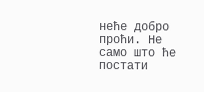неће добро проћи. Не само што ће постати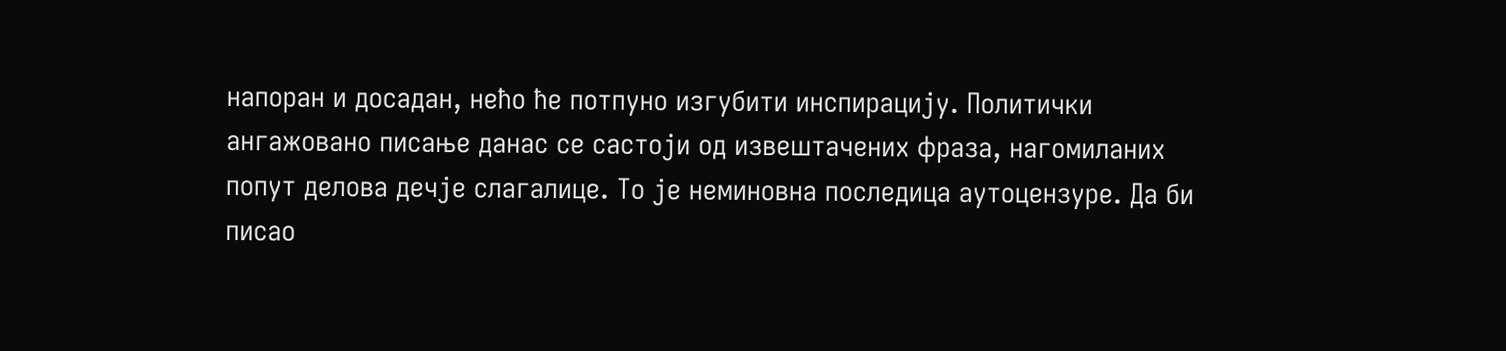напоран и досадан, нећо ће потпуно изгубити инспирацију. Политички ангажовано писање данас се састоји од извештачених фраза, нагомиланих попут делова дечје слагалице. То је неминовна последица аутоцензуре. Да би писао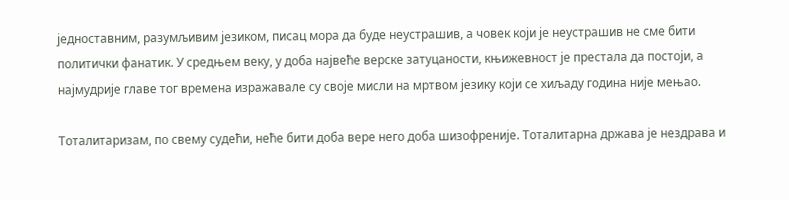једноставним, разумљивим језиком, писац мора да буде неустрашив, а човек који је неустрашив не сме бити политички фанатик. У средњем веку, у доба највеће верске затуцаности, књижевност је престала да постоји, а најмудрије главе тог времена изражавале су своје мисли на мртвом језику који се хиљаду година није мењао.

Тоталитаризам, по свему судећи, неће бити доба вере него доба шизофреније. Тоталитарна држава је нездрава и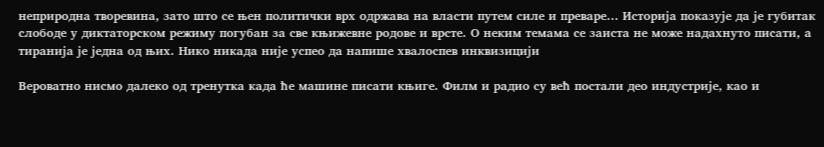неприродна творевина, зато што се њен политички врх одржава на власти путем силе и преваре… Историја показује да је губитак слободе у диктаторском режиму погубан за све књижевне родове и врсте. О неким темама се заиста не може надахнуто писати, а тиранија је једна од њих. Нико никада није успео да напише хвалоспев инквизицији

Вероватно нисмо далеко од тренутка када ће машине писати књиге. Филм и радио су већ постали део индустрије, као и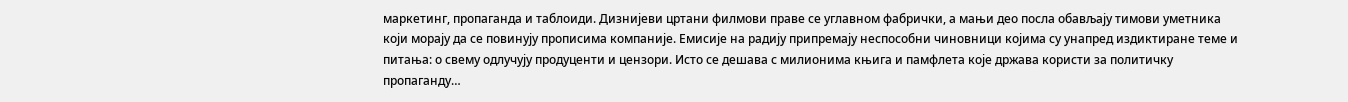маркетинг, пропаганда и таблоиди. Дизнијеви цртани филмови праве се углавном фабрички, а мањи део посла обављају тимови уметника који морају да се повинују прописима компаније. Емисије на радију припремају неспособни чиновници којима су унапред издиктиране теме и питања: о свему одлучују продуценти и цензори. Исто се дешава с милионима књига и памфлета које држава користи за политичку пропаганду…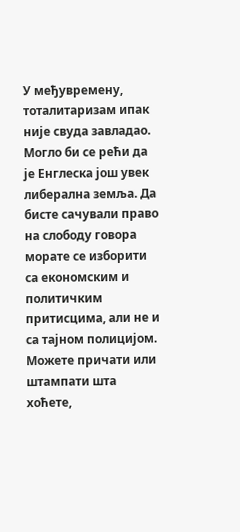У међувремену, тоталитаризам ипак није свуда завладао. Могло би се рећи да је Енглеска још увек либерална земља. Да бисте сачували право на слободу говора морате се изборити са економским и политичким притисцима, али не и са тајном полицијом. Можете причати или штампати шта хоћете,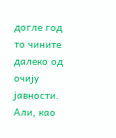догле год то чините далеко од очију јавности. Али, као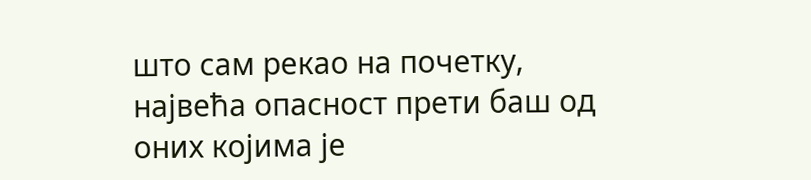што сам рекао на почетку, највећа опасност прети баш од оних којима је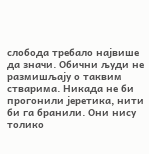слобода требало највише да значи. Обични људи не размишљају о таквим стварима. Никада не би прогонили јеретика, нити би га бранили. Они нису толико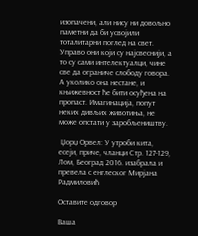изопачени, али нису ни довољно паметни да би усвојили тоталитарни поглед на свет. Управо они који су најсвеснији, а то су сами интелектуалци, чине све да ограниче слободу говора. А уколико она нестане, и књижевност ће бити осуђена на пропаст. Имагинација, попут неких дивљих животиња, не може опстати у заробљеништву.

 Џорџ Орвел: У утроби кита, есеји, приче, чланци Стр. 127-129, Лом, Београд 2016. изабрала и превела с енглеског Мирјана Радмиловић

Оставите одговор

Ваша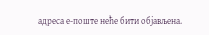адреса е-поште неће бити објављена.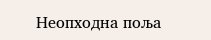Неопходна поља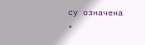су означена *